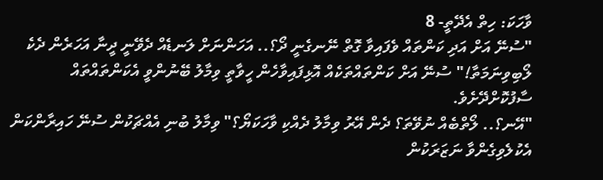ވާހަކަ: ހިތް އެދޭތީ- 8
"ސުނޭ އަށް އަދި ކަންތައް ވެފައިވާ ގޮތް ނޭނގެނީ ދޯ؟.. އަހަންނަށް ލަނޑެއް ދެވޭނީ ދީނާ އަހަރެން ދެކެ ލޯބިވިނަމަތާ!" ސުނޭ އަށް ކަންތައްތަކެއް އޮޅިފައިވާހެން ހީވާތީ ވިމާލު ބޭނުންވީ އެކަންތައްތައް ސާފުކޮށްދޭށެވެ.
"އޭނ؟.. ލޯތްބެއް ނުވޭތަ؟ ދެން އޭރު ވިމާލު ދެއްކި ވާހަކަޔޯ؟" ވިމާލު ބުނި އެއްޗަކުން ސުނޭ ހައިރާންކަން އެކުލެވިގެންވާ ނަޒަރަކުން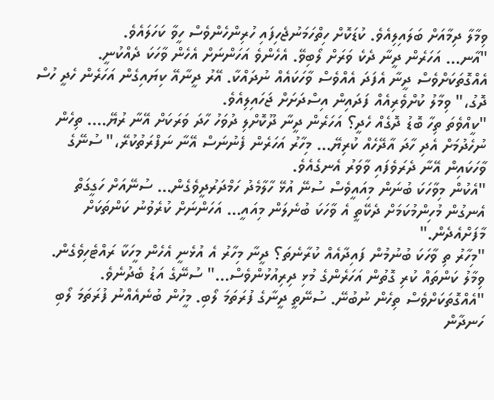ވިމާލާ ދިމާއަށް ބަލައިލިއެވެ. ކުޑަކޮށް ހިތްހަމަނުޖެހިފައި ހުރިންހެންވެސް ހީވާ ކަހަލައެވެ.
"އާނ… އަހަރެން ދީނާ ދެކެ ވަރަށް ލޯބިވޭ. އެހެންވެ އަހަންނަށް އެހެން ވާހަކަ ދެއްކުނީ. އެއްގޮތަކަށްވެސް ދީނާ އެފަދަ އެއްވެސް ވާހަކައެއް ނުދައްކާ. އޭރު ދީނާއޭ ކިޔައިގެން އަހަރެން ހެދީ ހުސް ދޮގު،" ވިމާލު ކުށްވެރިއެއް ފަދައިން އިސްދަށަށް ޖަހައިލިއެވެ.
"ކީއްވެތަ ތިހާ ބޮޑު ދޮގެއް ހެދީ؟ އަހަރެން ދީނާ ދޫކޮށްލި ދުވަހު ހާދަ ވަރަކަށް އޭނާ ރުޔޭ…. ތިހެން ނުހެދުމަށް އެދި ހާދަ އާދޭހެއް ކުރިޔޭ… މިހާރު އަހަރެން ފެނުނަސް އޭނާ ނަފްރަތުކުރޭ،" ސުނޭގެ ވާހަކައިން އޭނާ ދެރަވެފައި ވާވަރު އެނގެއެވެ.
"އެކުން މިވާހަކަ ބުނަން މިއައީވެސް ސުނޭ އުޅޭ ހާލާމެދު ހަމްދަރުދީވެގެން… ސުނޭއަށް ހަގީގަތް އެނގުން މުހިންމުކަމަށް ދެކޭތީ އެ ވާހަކަ ބުނެލަން މިއައީ… އަހަންނަށް ކުރެވުނު ކަންތަކަށް މާފަށްއެދެން."
"މިހާރު ތި ވާހަކަ ބުނުމުން ފައިދާއެއް ކުރާނެތަ؟ ދީނާ މިހާރު އެ އުޅެނީ އެހެން މީހަކާ ރައްޓެހިވެގެން. ވިމާލު ކަންތައް ކުރި ގޮތުން އަހަރެންގެ މުޅި ދިރިއުޅުންވެސް…" ސުނޭގެ އަޑު ބެދުނެވެ.
"އެއްގޮތަކަށްވެސް ތިހެން ނުބުނޭ. ސުނޭތީ ދީނާގެ ފުރަތަމަ ލޯބި. މީހުން ބުނެއެއްނު ފުރަތަމަ ލޯބި ހަނދާން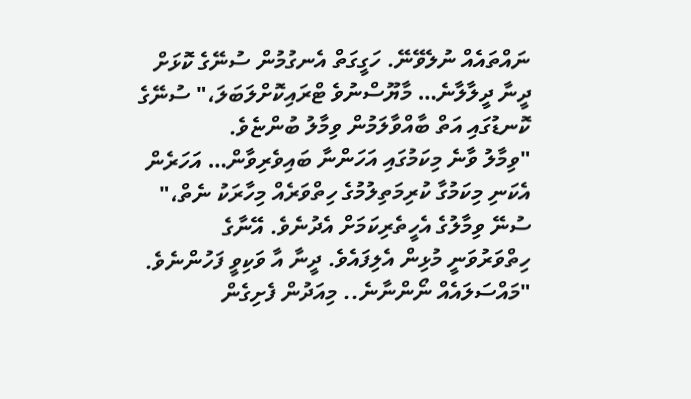ނައްތައެއް ނުލެވޭނޭ. ހަގީގަތް އެނގުމުން ސުނޭގެ ކޮޅަށް ދީނާ ދީލާލާނެ… މާޔޫސްނުވެ ޓްރައިކޮށްލަބަލަ،" ސުނޭގެ ކޮނޑުގައި އަތް ބާއްވާލަމުން ވިމާލު ބުންޏެވެ.
"ވިމާލު ވާނެ މިކަމުގައި އަހަންނާ ބައިވެރިވާން… އަހަރެން އެކަނި މިކަމުގާ ކުރިމަތިލުމުގެ ހިތްވަރެއް މިހާރަކު ނެތް،" ސުނޭ ވިމާލުގެ އެހީތެރިކަމަށް އެދުނެވެ. އޭނާގެ ހިތްވަރުވަނީ މުޅިން އެލިފައެވެ. ދީނާ އާ ވަކިވީ ފަހުންނެވެ.
"މައްސަލައެއް ނޯންނާނެ.. މިއަދުން ފެށިގެން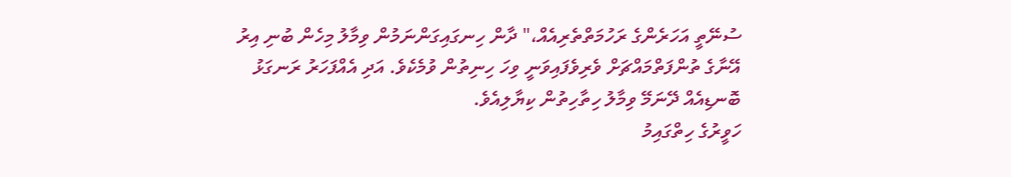ސުނޭތީ އަހަރެންގެ ރަހުމަތްތެރިއެއް،" ދާން ހިނގައިގަންނަމުން ވިމާލު މިހެން ބުނި އިރު އޭނާގެ ތުންފަތްމައްޗަށް ވެރިވެފައިވަނީ ވިހަ ހިނިތުން ވުމެކެވެ. އަދި އެއްފަހަރު ރަނގަޅު ބޮނޑިއެއް ދޭނަމޭ ވިމާލު ހިތާހިތުން ކިޔާލިއެވެ.
ހަވީރުގެ ހިތްގައިމު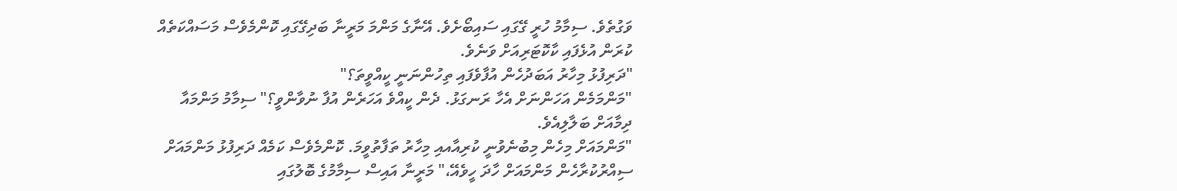ވަގުތެވެ. ސިމާމު ހުރީ ގޭގައި ސައިބޯށެވެ. އޭނާގެ މަންމަ މަރީނާ ބަދިގޭގައި ކޮންމެވެސް މަސައްކަތެއް ކުރަން އުޅެފައި ކާކޮޓަރިއަށް ވަނެވެ.
"ދަރިފުޅު މިހާރު އަބަދުހެން އުފާވެފައި ތިހުންނަނީ ކީއްވީތަ؟"
"މަންމަމެން އަހަންނަށް އެހާ ރަނގަޅު. ދެން ކީއްވެ އަހަރެން އުފާ ނުވާންވީ؟" ސިމާމު މަންމައާ ދިމާއަށް ބަލާލިއެވެ.
"މަންމައަށް މިހެން މިބުނެވުނީ ކުރިއާއއި މިހާރު ތަފާތުވީމަ. ކޮންމެވެސް ކަމެއް ދަރިފުޅު މަންމައަށް ސިއްރުކުރާހެން މަންމައަށް ހާދަ ހީވެއޭ،" މަރީނާ އައިސް ސިމާމުގެ ބޮލުގައި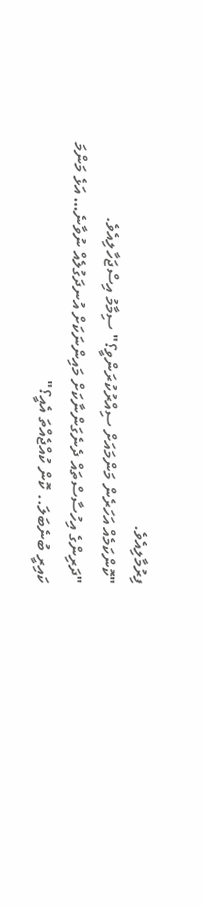ފިރުމާލިއެވެ.
"ކޮންކަމެއް އަހަރެން މަންމައަށް ސިއްރުކުރަންވީ؟" ސިމާމު އިސްޖަހާލިއެވެ.
"ދަރިންގެ އިހުސާސްތައް ދެނެގަންނާކަށް މައިންނަކަށް އުނދަގުލެއް ނުވާނެ… އަޅެ މަންމަ ކައިރީ ބުނެބަލަ.. ކޮން ކުއްޖެއްތަ އެއީ؟"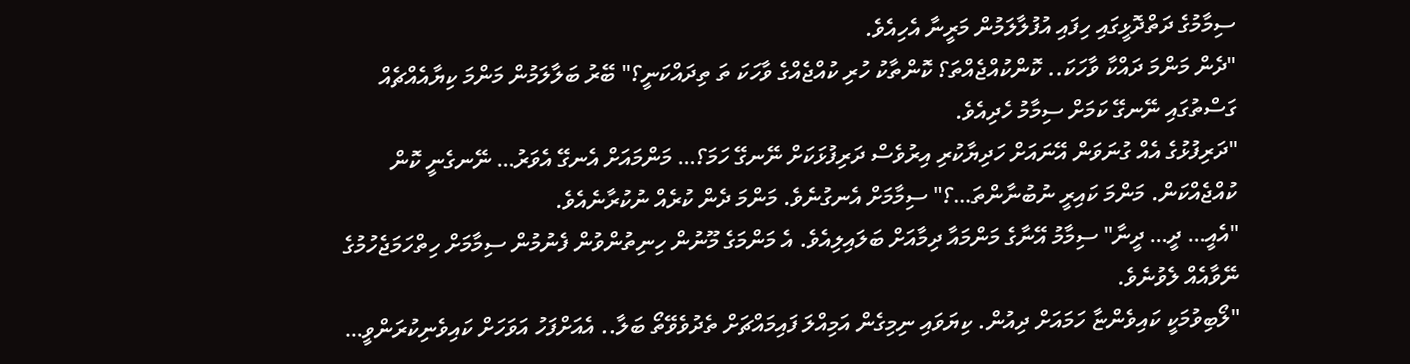ސިމާމުގެ ދަތްދޮޅީގައި ހިފައި އުފުލާލަމުން މަރީނާ އެހިއެވެ.
"ދެން މަންމަ ދައްކާ ވާހަކަ.. ކޮންކުއްޖެއްތަ؟ ކޮންތާކު ހުރި ކުއްޖެއްގެ ވާހަކަ ތަ ތިދައްކަނީ؟" ބޭރު ބަލާލަމުން މަންމަ ކިޔާއެއްޗެއް ގަސްތުގައި ނޭނގޭ ކަމަށް ސިމާމު ހެދިއެވެ.
"ދަރިފުޅުގެ އެއް ގުނަވަން އޭނައަށް ހަދިޔާކުރި އިރުވެސް ދަރިފުޅަކަށް ނޭނގޭ ހަމަ؟… މަންމައަށް އެނގޭ އެވަރު… ނޭނގެނީ ކޮން ކުއްޖެއްކަން. މަންމަ ކައިރީ ނުބުނާންތަ…؟" ސިމާމަށް އެނގުނެވެ. މަންމަ ދެން ކުރެއް ނުކުރާނެއެވެ.
"އެއީ… ދީ… ދީނާ" ސިމާމު އޭނާގެ މަންމައާ ދިމާއަށް ބަލައިލިއެވެ. އެ މަންމަގެ މޫނުން ހިނިތުންވުން ފެނުމުން ސިމާމަށް ހިތްހަމަޖެހުމުގެ ނޭވާއެއް ލެވުނެވެ.
"ލޯބިވުމަކީ ކައިވެންޏާ ހަމައަށް ދިއުން. ކިޔަވައި ނިމިގެން އަމިއްލަ ފައިމައްޗަށް ތެދުވެވޭތޯ ބަލާ.. އެއަށްފަހު އަވަހަށް ކައިވެނިކުރަންވީ…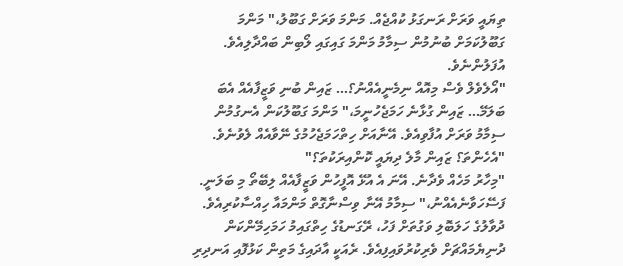ތިޔައީ ވަރަށް ރަނގަޅު ކުއްޖެއް. މަންމަ ވަރަށް ގަބޫލު،" މަންމަ ގަބޫލުކަމަށް ބުނުމުން ސިމާމު މަންމަ ގައިގައި ލޯބިން ބައްދާލިއެވެ. އުފަލުންނެވެ.
"އޯލެވެލް ވެސް މިއޮއް ނިމެނީއެއްނު؟… ޒައިން ބުނި ވަޒީފާއެއް އެބަ ބަލަމޭ… ޒައިން ގުޅާނެ ހަމަޖެހުނީމަ،" މަންމަ ގަބޫލުކަން އެނގުމުން ސިމާމު ވަރަށް އުފާވިއެވެ. އޭނާއަށް ހިތްހަމަޖެހުމުގެ ނޭވާއެއް ލެވުނެވެ.
"އެހެންތަ؟ ޒައިން މާލެ ދިޔައީ ކޮންއިރަކުތަ؟"
"މިހާރު މަހެއް ވެދާނެ. އޭނަ އެ އުޅޭ އޮފީހުން ވަޒީފާއެއް ލިބޭތޯ މި ބަލަނީ. ފަސޭހަވާނެއެއްނު،" ސިމާމު އޭނާ ވިސްނާގޮތް މަންމައާ ހިއްސާކުރިއެވެ.
ދުވާލުގެ ހަލަބޮލި ވަގުތަށް ފަހު، ރޭގަނޑުގެ ހިތްގައިމު ހަމަހިމޭންކަން ދުނިޔެމައްޗަށް ވެރިކުރުވައިފިއެވެ. ރެއަކީ އާދައިގެ މަތިން ކަޅުފޮއި އަނދިރި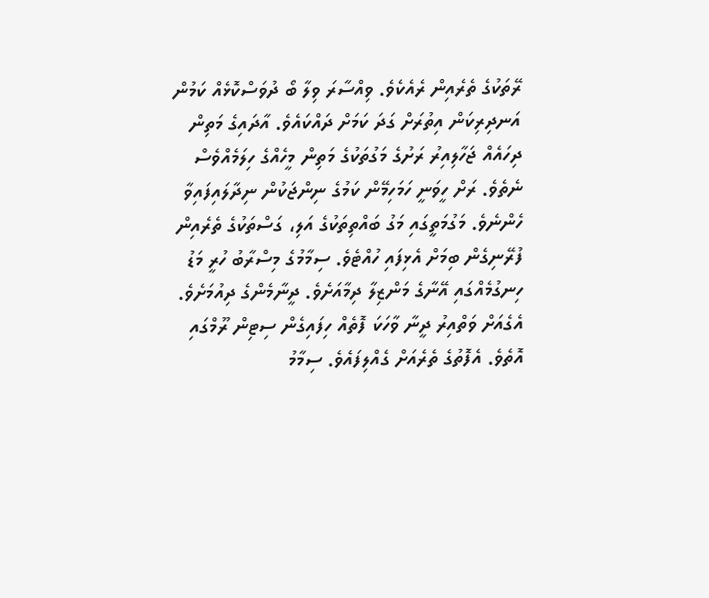ރޭތަކުގެ ތެރެއިން ރެއެކެވެ. ވިއްސާރަ ވިލާ ބޯ ދުވަސްކޮޅެއް ކަމުން އަނދިރިކަން އިތުރަށް ގަދަ ކަމަށް ދައްކައެވެ. އާދައިގެ މަތިން ދިހައެއް ޖަހާލިއިރު ރަށުގެ މަގުތަކުގެ މަތިން މީހެއްގެ ހިލަމެއްވެސް ނެތެވެ. ރަށް ހީވަނީ ހަމަހިމޭން ކަމުގެ ނިންޖަކުން ނިދާލައިފައިވާ ހެންނެވެ. މަގުމަތީގައި މަގު ބައްތިތަކުގެ އަލި، ގަސްތަކުގެ ތެރެއިން ފުރޭނިގެން ބިމަށް އެޅިފައި ހުއްޓެވެ. ސިމާމުގެ މިސްރާބު ހުރީ މަޑު ހިނގުމެއްގައި އޭނާގެ މަންޒިލާ ދިމާއަށެވެ. ދީނާމެންގެ ދިއުމަށެވެ. އެގެއަށް ވަތްއިރު ދީނާ ވާހަކަ ފޮތެއް ހިފައިގެން ސިޓިން ރޫމްގައި އޮތެވެ. އެފޮތުގެ ތެރެއަށް ގެއްލިފައެވެ. ސިމާމު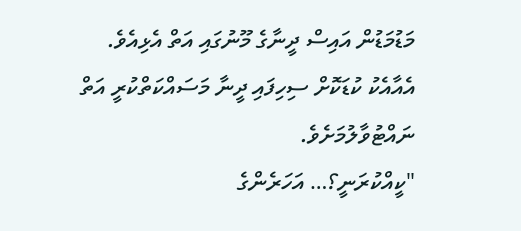މަޑުމަޑުން އައިސް ދީނާގެ މޫނުގައި އަތް އެޅިއެވެ. އެއާއެކު ކުޑަކޮށް ސިހިފައި ދީނާ މަސައްކަތްކުރީ އަތް ނައްޓުވާލުމަށެވެ.
"ކީއްކުރަނީ؟… އަހަރެންގެ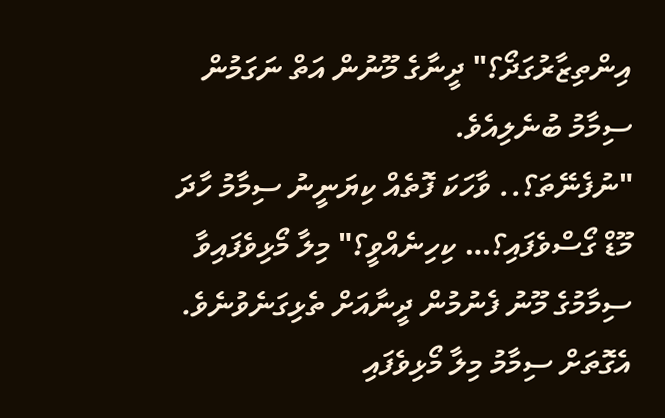އިންތިޒާރުގަދޯ؟" ދީނާގެ މޫނުން އަތް ނަގަމުން ސިމާމު ބުނެލިއެވެ.
"ނުފެނޭތަ؟.. ވާހަކަ ފޮތެއް ކިޔަނީނު ސިމާމު ހާދަ މޫޑް ގޯސްވެފައި؟… ކިހިނެއްވީ؟" މިލާ މޯޅިވެފައިވާ ސިމާމުގެ މޫނު ފެނުމުން ދީނާއަށް ތެޅިގަނެވުނެވެ. އެގޮތަށް ސިމާމު މިލާ މޯޅިވެފައި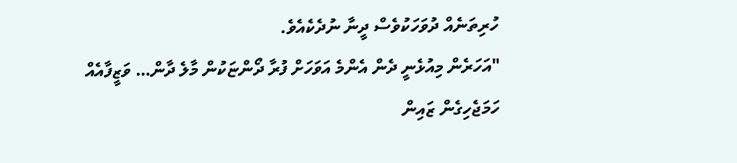ހުރިތަނެއް ދުވަހަކުވެސް ދީނާ ނުދެކެއެވެ.
"އަހަރެން މިއުޅެނީ ދެން އެންމެ އަވަހަށް ފުރާ ދޯންޏަކުން މާލެ ދާން… ވަޒީފާއެއް ހަމަޖެހިގެން ޒައިން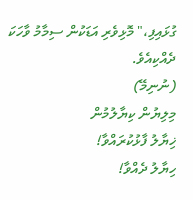ގުޅައިފި،" މޮޅިވެރި އަޑަކުން ސިމާމު ވާހަކަ ދެއްކިއެވެ.
(ނުނިމޭ)
މިލިޔުން ކިޔާލުމުން
ޚިޔާލު ފާޅުކުރައްވާ!
ހިޔާލު ދެއްވާ!